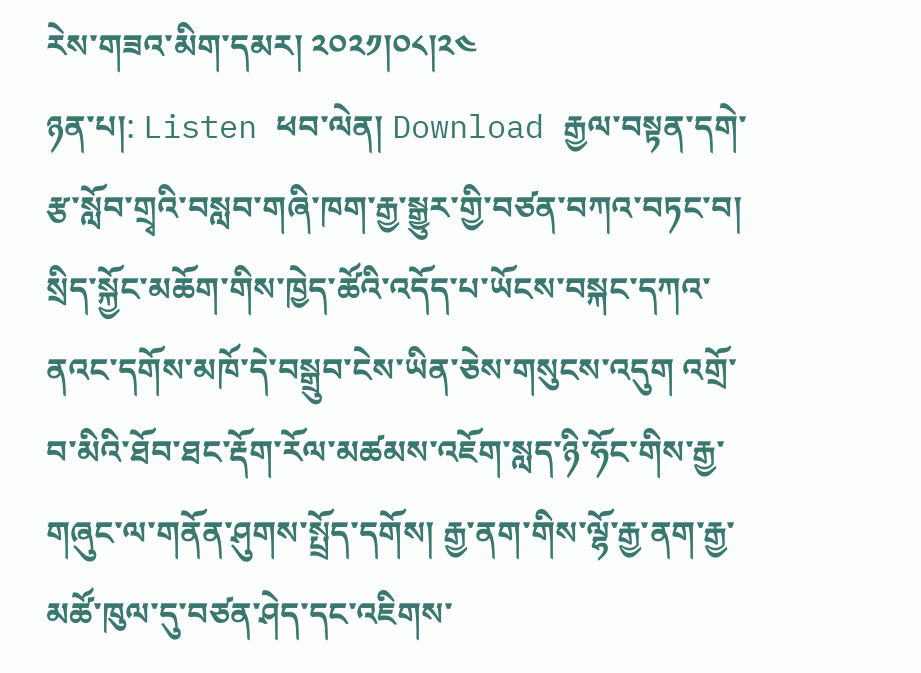རེས་གཟའ་མིག་དམར། ༢༠༢༡།༠༨།༢༤
ཉན་པ།: Listen ཕབ་ལེན། Download རྒྱལ་བསྟན་དགེ་རྩ་སློབ་གྲྭའི་བསླབ་གཞི་ཁག་རྒྱ་སྒྱུར་གྱི་བཙན་བཀའ་བཏང་བ། སྲིད་སྐྱོང་མཆོག་གིས་ཁྱེད་ཚོའི་འདོད་པ་ཡོངས་བསྐང་དཀའ་ནའང་དགོས་མཁོ་དེ་བསྒྲུབ་ངེས་ཡིན་ཅེས་གསུངས་འདུག འགྲོ་བ་མིའི་ཐོབ་ཐང་རྡོག་རོལ་མཚམས་འཇོག་སླད་ཉི་ཧོང་གིས་རྒྱ་གཞུང་ལ་གནོན་ཤུགས་སྤྲོད་དགོས། རྒྱ་ནག་གིས་ལྷོ་རྒྱ་ནག་རྒྱ་མཚོ་ཁུལ་དུ་བཙན་ཤེད་དང་འཇིགས་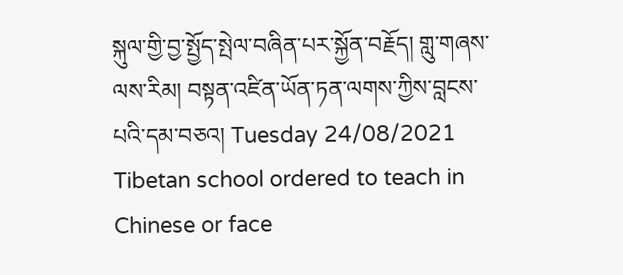སྐུལ་གྱི་བྱ་སྤྱོད་སྤེལ་བཞིན་པར་སྐྱོན་བརྗོད། གླུ་གཞས་ལས་རིམ། བསྟན་འཛིན་ཡོན་ཏན་ལགས་ཀྱིས་བླངས་པའི་དམ་བཅའ། Tuesday 24/08/2021 Tibetan school ordered to teach in Chinese or face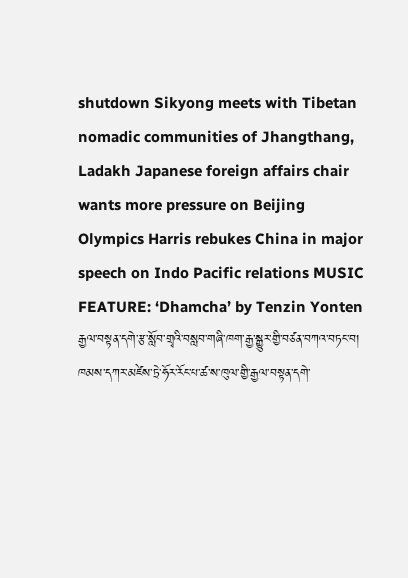shutdown Sikyong meets with Tibetan nomadic communities of Jhangthang, Ladakh Japanese foreign affairs chair wants more pressure on Beijing Olympics Harris rebukes China in major speech on Indo Pacific relations MUSIC FEATURE: ‘Dhamcha’ by Tenzin Yonten
རྒྱལ་བསྟན་དགེ་རྩ་སློབ་གྲྭའི་བསླབ་གཞི་ཁག་རྒྱ་སྒྱུར་གྱི་བཙན་བཀའ་བཏང་བ།
ཁམས་དཀར་མཛེས་ཏྲེ་ཧོར་རོང་པ་ཚ་ས་ཁུལ་གྱི་རྒྱལ་བསྟན་དགེ་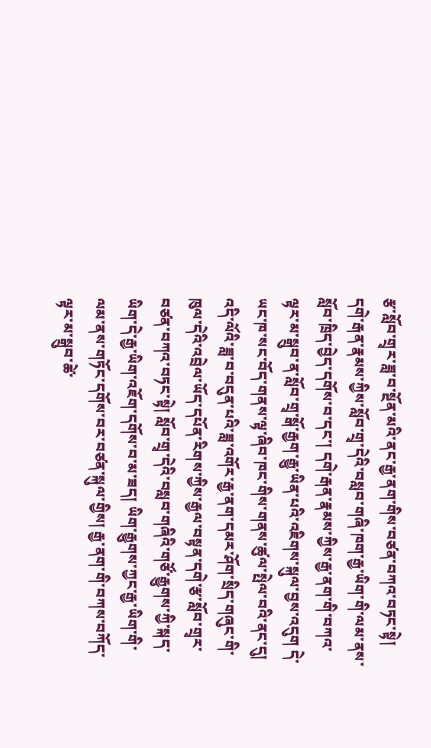རྩ་སློབ་གྲྭར་ཟླ་བ་སྔོན་མའི་ནང་རྒྱ་ནག་གིས་བཙན་བཀའ་བཏང་སྟེ། དགེ་རྒན་རྣམས་ཀྱིས་སློབ་གྲྭ་དེའི་བསླབ་གཞི་ཁག་རྒྱ་ཡིག་གི་ལམ་ནས་སློབ་ཁྲིད་བྱེད་དགོས་བ་དང་། དགེ་རྒན་རྣམས་ཀྱིས་རྒྱ་ནག་གི་བཀའ་ལྟར་མ་སྒྲུབ་ན་སློབ་གྲྭ་སྒོ་རྒྱག་རྒྱུ་ཡིན་པའི་འཇིགས་སྐུལ་བྱས་འདུག དེ་ཡང་ཁ་སང་བོད་གནས་ལྟ་ཞིབ་ཁང་གིས་གནས་ཚུལ་སྤེལ་བའི་ནང་དུ། འདི་ལོའི་ཟླ་བ་བདུན་པའི་ཟླ་འགོར་རྒྱ་ནག་དམར་ཤོག་སྲིད་གཞུང་གི་ཁུལ་དེའི་འབྲེལ་ཡོད་དཔོན་རིགས་ཀྱིས་རྒྱལ་བསྟན་དགེ་རྩ་སློབ་གྲྭར་བཙན་བཀའ་བཏང་སྟེ། སློབ་གྲྭ་དེའི་བསླབ་གཞིའི་གཙོ་རྒྱུགས་ཀྱི་སྐད་ཡིག་དེ་རྒྱ་ཡིག་འཇོག་དགོས་བ་མ་ཟད། ཡིག་རྒྱུགས་ཀྱང་རྒྱ་ཡིག་གི་ལམ་ནས་གཏོང་དགོས་བར་བཙན་སྐུལ་གྱིས། རྒྱ་ནག་གི་བཀས་བཀོད་ལྟར་མ་སྒྲུབ་ཚེ་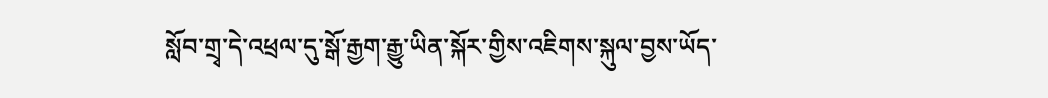སློབ་གྲྭ་དེ་འཕྲལ་དུ་སྒོ་རྒྱག་རྒྱུ་ཡིན་སྐོར་གྱིས་འཇིགས་སྐུལ་བྱས་ཡོད་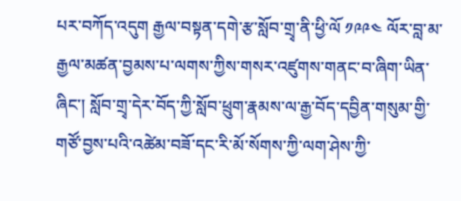པར་བཀོད་འདུག རྒྱལ་བསྟན་དགེ་རྩ་སློབ་གྲྭ་ནི་ཕྱི་ལོ ༡༩༩༤ ལོར་བླ་མ་རྒྱལ་མཚན་བྱམས་པ་ལགས་ཀྱིས་གསར་འཛུགས་གནང་བ་ཞིག་ཡིན་ཞིང་། སློབ་གྲྭ་དེར་བོད་ཀྱི་སློབ་ཕྲུག་རྣམས་ལ་རྒྱ་བོད་དབྱིན་གསུམ་གྱི་གཙོ་བྱས་པའི་འཚེམ་བཟོ་དང་རི་མོ་སོགས་ཀྱི་ལག་ཤེས་ཀྱི་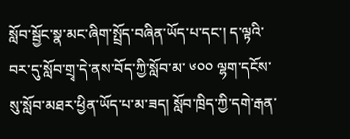སློབ་སྦྱོང་སྣ་མང་ཞིག་སྤྲོད་བཞིན་ཡོད་པ་དང་། ད་ལྟའི་བར་དུ་སློབ་གྲྭ་དེ་ནས་བོད་ཀྱི་སློབ་མ་ ༦༠༠ ལྷག་དངོས་སུ་སློབ་མཐར་ཕྱིན་ཡོད་པ་མ་ཟད། སློབ་ཁྲིད་ཀྱི་དགེ་རྒན་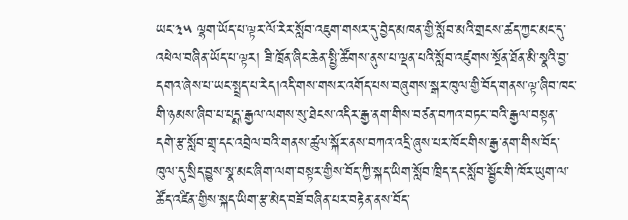ཡང་༣༥ ལྷག་ཡོད་པ་ལྟར་ལོ་རེར་སློབ་འཇུག་གསར་དུ་བྱེད་མཁན་གྱི་སློབ་མའི་གྲངས་ཚད་ཀྱང་མང་དུ་འཕེལ་བཞིན་ཡོད་པ་ལྟར། ཟི་ཁྲོན་ཞིང་ཆེན་སྤྱི་ཚོགས་ནུས་པ་ལྡན་པའི་སློབ་འཛུགས་སྔོན་ཐོན་མི་སྣའི་བྱ་དགའ་ཞེས་པ་ཡང་སྤྲད་པ་རེད།འདི་གས་གསར་འགོད་པས་བཞུགས་སྒར་ཁུལ་གྱི་བོད་གནས་ལྟ་ཞིབ་ཁང་གི་ཉམས་ཞིབ་པ་པདྨ་རྒྱལ་ལགས་སུ་ཐེངས་འདིར་རྒྱ་ནག་གིས་བཙན་བཀའ་བཏང་་བའི་རྒྱལ་བསྟན་དགེ་རྩ་སློབ་གྲྭ་དང་འབྲེལ་བའི་གནས་ཚུལ་སྐོར་ནས་བཀའ་འདྲི་ཞུས་པར་ཁོང་གིས་རྒྱ་ནག་གིས་བོད་ཁུལ་དུ་སྲིད་བྱུས་སྣ་མང་ཞིག་ལག་བསྟར་གྱིས་བོད་ཀྱི་སྐད་ཡིག་སློབ་ཁྲིད་དང་སློབ་སྦྱོང་གི་ཁོར་ཡུག་ལ་ཚོད་འཛིན་གྱིས་སྐད་ཡིག་རྩ་མེད་བཟོ་བཞིན་པར་བརྟེན་ནས་བོད་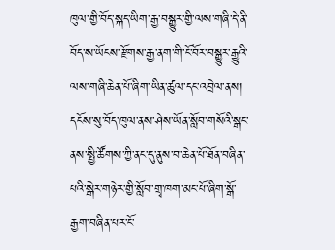ཁུལ་གྱི་བོད་སྐད་ཡིག་རྒྱ་བསྒྱུར་གྱི་ལས་གཞི་དེ་ནི་བོད་ས་ཡོངས་རྫོགས་རྒྱ་ནག་གི་ངོ་བོར་བསྒྱུར་རྒྱུའི་ལས་གཞི་ཆེན་པོ་ཞིག་ཡིན་ཚུལ་དང་འབྲེལ་ནས། དངོས་སུ་བོད་ཁུལ་ནས་ཤེས་ཡོན་སློབ་གསོའི་སྒང་ནས་སྤྱི་ཚོགས་ཀྱི་ནང་དུ་ནུས་བ་ཆེན་པོ་ཐོན་བཞིན་པའི་སྒེར་གཉེར་གྱི་སློབ་གྲྭ་ཁག་མང་པོ་ཞིག་སྒོ་རྒྱག་བཞིན་པར་ངོ་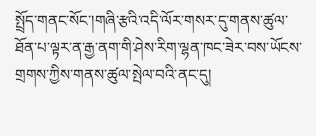སྤྲོད་གནང་སོང་།གཞི་རྩའི་འདི་ལོར་གསར་དུ་གནས་ཚུལ་ཐོན་པ་ལྟར་ན་རྒྱ་ནག་གི་ཤེས་རིག་ལྷན་ཁང་ཟེར་བས་ཡོངས་གྲགས་ཀྱིས་གནས་ཚུལ་སྤེལ་བའི་ནང་དུ།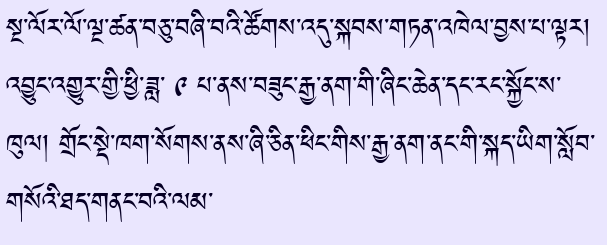སྔ་ལོར་ལོ་ལྔ་ཚན་བཅུ་བཞི་བའི་ཚོགས་འདུ་སྐབས་གཏན་འཁེལ་བྱས་པ་ལྟར། འབྱུང་འགྱུར་གྱི་ཕྱི་ཟླ་ ༩ པ་ནས་བཟུང་རྒྱ་ནག་གི་ཞིང་ཆེན་དང་རང་སྐྱོང་ས་ཁུལ། གྲོང་སྡེ་ཁག་སོགས་ནས་ཞི་ཅིན་ཕིང་གིས་རྒྱ་ནག་ནང་གི་སྐད་ཡིག་སློབ་གསོའི་ཐད་གནང་བའི་ལམ་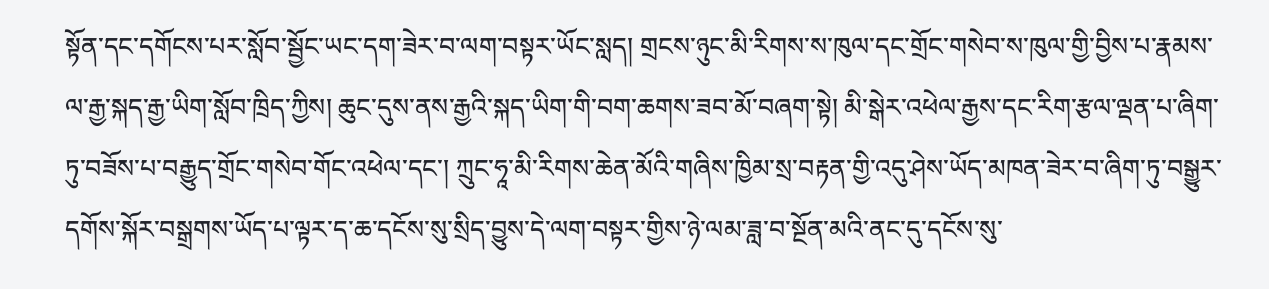སྟོན་དང་དགོངས་པར་སློབ་སྦྱོང་ཡང་དག་ཟེར་བ་ལག་བསྟར་ཡོང་སླད། གྲངས་ཉུང་མི་རིགས་ས་ཁུལ་དང་གྲོང་གསེབ་ས་ཁུལ་གྱི་བྱིས་པ་རྣམས་ལ་རྒྱ་སྐད་རྒྱ་ཡིག་སློབ་ཁྲིད་ཀྱིས། ཆུང་དུས་ནས་རྒྱའི་སྐད་ཡིག་གི་བག་ཆགས་ཟབ་མོ་བཞག་སྟེ། མི་སྒེར་འཕེལ་རྒྱས་དང་རིག་རྩལ་ལྡན་པ་ཞིག་ཏུ་བཟོས་པ་བརྒྱུད་གྲོང་གསེབ་གོང་འཕེལ་དང་། ཀྲུང་ཧཱ་མི་རིགས་ཆེན་མོའི་གཞིས་ཁྱིམ་སྲ་བརྟན་གྱི་འདུ་ཤེས་ཡོད་མཁན་ཟེར་བ་ཞིག་ཏུ་བསྒྱུར་དགོས་སྐོར་བསྒྲགས་ཡོད་པ་ལྟར་ད་ཆ་དངོས་སུ་སྲིད་བྱུས་དེ་ལག་བསྟར་གྱིས་ཉེ་ལམ་ཟླ་བ་སྔོན་མའི་ནང་དུ་དངོས་སུ་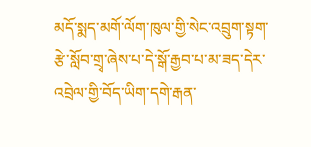མདོ་སྨད་མགོ་ལོག་ཁུལ་གྱི་སེང་འབྲུག་སྟག་རྩེ་སློབ་གྲྭ་ཞེས་པ་དེ་སྒོ་རྒྱབ་པ་མ་ཟད་དེར་འབྲེལ་གྱི་བོད་ཡིག་དགེ་རྒན་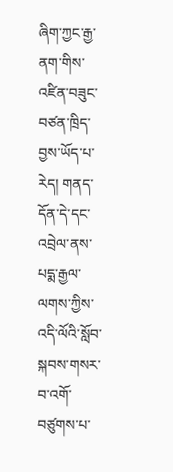ཞིག་ཀྱང་རྒྱ་ནག་གིས་འཛིན་བཟུང་བཙན་ཁྲིད་བྱས་ཡོད་པ་རེད། གནད་དོན་དེ་དང་འབྲེལ་ནས་པདྨ་རྒྱལ་ལགས་ཀྱིས་འདི་ལོའི་སློབ་སྐབས་གསར་བ་འགོ་བཙུགས་པ་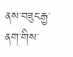ནས་བཟུང་རྒྱ་ནག་གིས་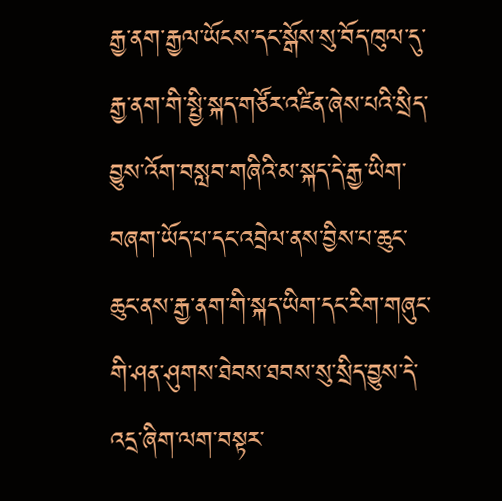རྒྱ་ནག་རྒྱལ་ཡོངས་དང་སྒོས་སུ་བོད་ཁུལ་དུ་རྒྱ་ནག་གི་སྤྱི་སྐད་གཙོར་འཛིན་ཞེས་པའི་སྲིད་བྱུས་འོག་བསླབ་གཞིའི་མ་སྐད་དེ་རྒྱ་ཡིག་བཞག་ཡོད་པ་དང་འབྲེལ་ནས་བྱིས་པ་ཆུང་ཆུང་ནས་རྒྱ་ནག་གི་སྐད་ཡིག་དང་རིག་གཞུང་གི་ཤན་ཤུགས་ཐེབས་ཐབས་སུ་སྲིད་བྱུས་དེ་འདྲ་ཞིག་ལག་བསྟར་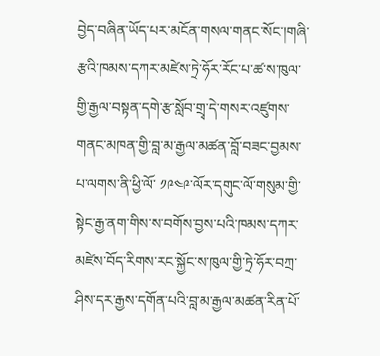བྱེད་བཞིན་ཡོད་པར་མངོན་གསལ་གནང་སོང་།གཞི་རྩའི་ཁམས་དཀར་མཛེས་ཏྲེ་ཧོར་རོང་པ་ཚ་ས་ཁུལ་གྱི་རྒྱལ་བསྟན་དགེ་རྩ་སློབ་གྲྭ་དེ་གསར་འཛུགས་གནང་མཁན་གྱི་བླ་མ་རྒྱལ་མཚན་བློ་བཟང་བྱམས་པ་ལགས་ནི་ཕྱི་ལོ་ ༡༩༤༩་ལོར་དགུང་ལོ་གསུམ་གྱི་སྟེང་རྒྱ་ནག་གིས་ས་བགོས་བྱས་པའི་ཁམས་དཀར་མཛེས་བོད་རིགས་རང་སྐྱོང་ས་ཁུལ་གྱི་ཏྲེ་ཧོར་བཀྲ་ཤིས་དར་རྒྱས་དགོན་པའི་བླ་མ་རྒྱལ་མཚན་རིན་པོ་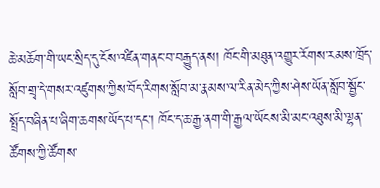ཆེ་མཆོག་གི་ཡང་སྲིད་དུ་ངོས་འཛིན་གནང་བ་བརྒྱུད་ནས། ཁོང་གི་མཐུན་འགྱུར་རོགས་རམས་ཁྲོད་སློབ་གྲྭ་དེ་གསར་འཛུགས་ཀྱིས་བོད་རིགས་སློབ་མ་རྣམས་ལ་རིན་མེད་ཀྱིས་ཤེས་ཡོན་སློབ་སྦྱོང་སྤྲོད་བཞིན་པ་ཞིག་ཆགས་ཡོད་པ་དང་། ཁོང་ད་ཆ་རྒྱ་ནག་གི་རྒྱལ་ཡོངས་མི་མང་འཐུས་མི་ལྷན་ཚོགས་ཀྱི་ཚོགས་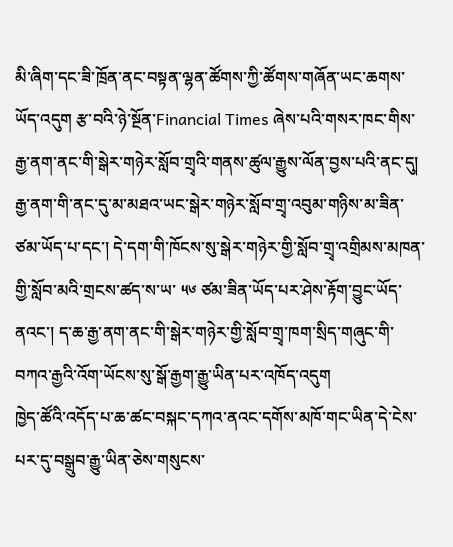མི་ཞིག་དང་ཟི་ཁྲོན་ནང་བསྟན་ལྷན་ཚོགས་ཀྱི་ཚོགས་གཞོན་ཡང་ཆགས་ཡོད་འདུག རྩ་བའི་ཉེ་སྔོན་Financial Times ཞེས་པའི་གསར་ཁང་གིས་རྒྱ་ནག་ནང་གི་སྒེར་གཉེར་སློབ་གྲྭའི་གནས་ཚུལ་རྒྱུས་ལོན་བྱས་པའི་ནང་དུ། རྒྱ་ནག་གི་ནང་དུ་མ་མཐའ་ཡང་སྒེར་གཉེར་སློབ་གྲྭ་འབུམ་གཉིས་མ་ཟིན་ཙམ་ཡོད་པ་དང་། དེ་དག་གི་ཁོངས་སུ་སྒེར་གཉེར་གྱི་སློབ་གྲྭ་འགྲིམས་མཁན་གྱི་སློབ་མའི་གྲངས་ཚད་ས་ཡ་ ༥༦ ཙམ་ཟིན་ཡོད་པར་ཤེས་རྟོག་བྱུང་ཡོད་ནའང་། ད་ཆ་རྒྱ་ནག་ནང་གི་སྒེར་གཉེར་གྱི་སློབ་གྲྭ་ཁག་སྲིད་གཞུང་གི་བཀའ་རྒྱའི་འོག་ཡོངས་སུ་སྒོ་རྒྱག་རྒྱུ་ཡིན་པར་འཁོད་འདུག
ཁྱེད་ཚོའི་འདོད་པ་ཆ་ཚང་བསྐང་དཀའ་ནའང་དགོས་མཁོ་གང་ཡིན་དེ་ངེས་པར་དུ་བསྒྲུབ་རྒྱུ་ཡིན་ཅེས་གསུངས་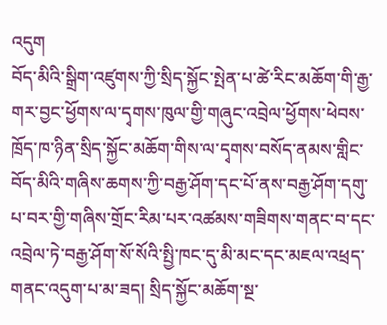འདུག
བོད་མིའི་སྒྲིག་འཛུགས་ཀྱི་སྲིད་སྐྱོང་སྤེན་པ་ཚེ་རིང་མཆོག་གི་རྒྱ་གར་བྱང་ཕྱོགས་ལ་དྭགས་ཁུལ་གྱི་གཞུང་འབྲེལ་ཕྱོགས་ཕེབས་ཁྲོད་ཁ་ཉིན་སྲིད་སྐྱོང་མཆོག་གིས་ལ་དྭགས་བསོད་ནམས་གླིང་བོད་མིའི་གཞིས་ཆགས་ཀྱི་བརྒྱ་ཤོག་དང་པོ་ནས་བརྒྱ་ཤོག་དགུ་པ་བར་གྱི་གཞིས་གྲོང་རིམ་པར་འཚམས་གཟིགས་གནང་བ་དང་འབྲེལ་ཏེ་བརྒྱ་ཤོག་སོ་སོའི་སྤྱི་ཁང་དུ་མི་མང་དང་མཇལ་འཕྲད་གནང་འདུག་པ་མ་ཟད། སྲིད་སྐྱོང་མཆོག་སྔ་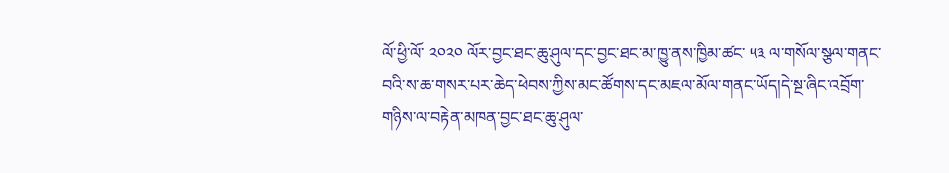ལོ་ཕྱི་ལོ་ ༢༠༢༠ ལོར་བྱང་ཐང་ཆུ་ཤུལ་དང་བྱང་ཐང་མ་ཁྱུ་ནས་ཁྱིམ་ཚང་ ༥༣ ལ་གསོལ་སྩལ་གནང་བའི་ས་ཆ་གསར་པར་ཆེད་ཕེབས་ཀྱིས་མང་ཚོགས་དང་མཇལ་མོལ་གནང་ཡོད།དེ་སྔ་ཞིང་འབྲོག་གཉིས་ལ་བརྟེན་མཁན་བྱང་ཐང་ཆུ་ཤུལ་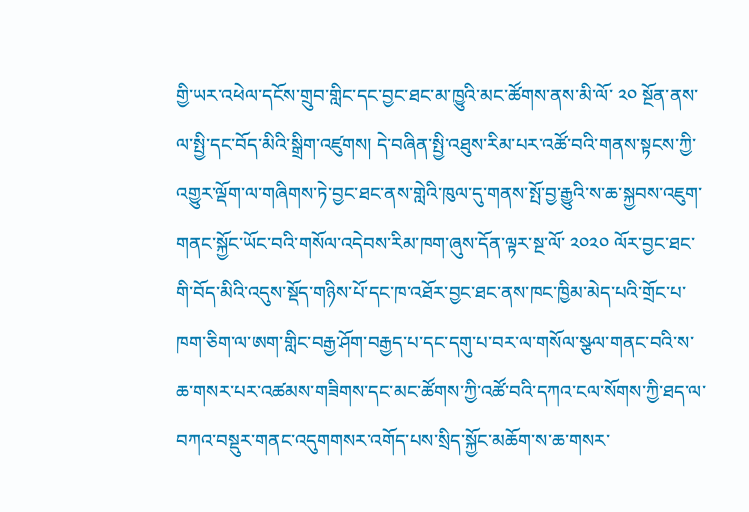གྱི་ཡར་འཕེལ་དངོས་གྲུབ་གླིང་དང་བྱང་ཐང་མ་ཁྱུའི་མང་ཚོགས་ནས་མི་ལོ་ ༢༠ སྔོན་ནས་ལ་སྤྱི་དང་བོད་མིའི་སྒྲིག་འཛུགས། དེ་བཞིན་སྤྱི་འཐུས་རིམ་པར་འཚོ་བའི་གནས་སྟངས་ཀྱི་འགྱུར་ལྡོག་ལ་གཞིགས་ཏེ་བྱང་ཐང་ནས་གླེའི་ཁུལ་དུ་གནས་སྤོ་བྱ་རྒྱུའི་ས་ཆ་སྐྱབས་འཇུག་གནང་སྐྱོང་ཡོང་བའི་གསོལ་འདེབས་རིམ་ཁག་ཞུས་དོན་ལྟར་སྔ་ལོ་ ༢༠༢༠ ལོར་བྱང་ཐང་གི་བོད་མིའི་འདུས་སྡོད་གཉིས་པོ་དང་ཁ་འཐོར་བྱང་ཐང་ནས་ཁང་ཁྱིམ་མེད་པའི་གྲོང་པ་ཁག་ཅིག་ལ་ཨག་གླིང་བརྒྱ་ཤོག་བརྒྱད་པ་དང་དགུ་པ་བར་ལ་གསོལ་སྩལ་གནང་བའི་ས་ཆ་གསར་པར་འཚམས་གཟིགས་དང་མང་ཚོགས་ཀྱི་འཚོ་བའི་དཀའ་ངལ་སོགས་ཀྱི་ཐད་ལ་བཀའ་བསྡུར་གནང་འདུགགསར་འགོད་པས་སྲིད་སྐྱོང་མཆོག་ས་ཆ་གསར་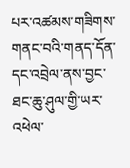པར་འཚམས་གཟིགས་གནང་བའི་གནད་དོན་དང་འབྲེལ་ནས་བྱང་ཐང་ཆུ་ཤུལ་གྱི་ཡར་འཕེལ་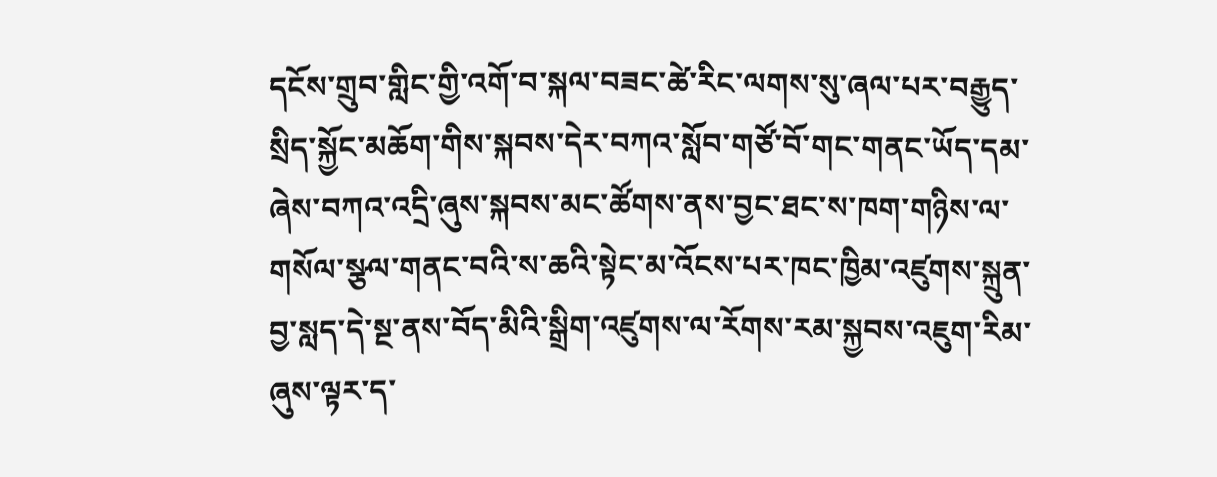དངོས་གྲུབ་གླིང་གྱི་འགོ་བ་སྐལ་བཟང་ཚེ་རིང་ལགས་སུ་ཞལ་པར་བརྒྱུད་སྲིད་སྐྱོང་མཆོག་གིས་སྐབས་དེར་བཀའ་སློབ་གཙོ་བོ་གང་གནང་ཡོད་དམ་ཞེས་བཀའ་འདྲི་ཞུས་སྐབས་མང་ཚོགས་ནས་བྱང་ཐང་ས་ཁག་གཉིས་ལ་གསོལ་སྩལ་གནང་བའི་ས་ཆའི་སྟེང་མ་འོངས་པར་ཁང་ཁྱིམ་འཛུགས་སྐྲུན་བྱ་སླད་དེ་སྔ་ནས་བོད་མིའི་སྒྲིག་འཛུགས་ལ་རོགས་རམ་སྐྱབས་འཇུག་རིམ་ཞུས་ལྟར་ད་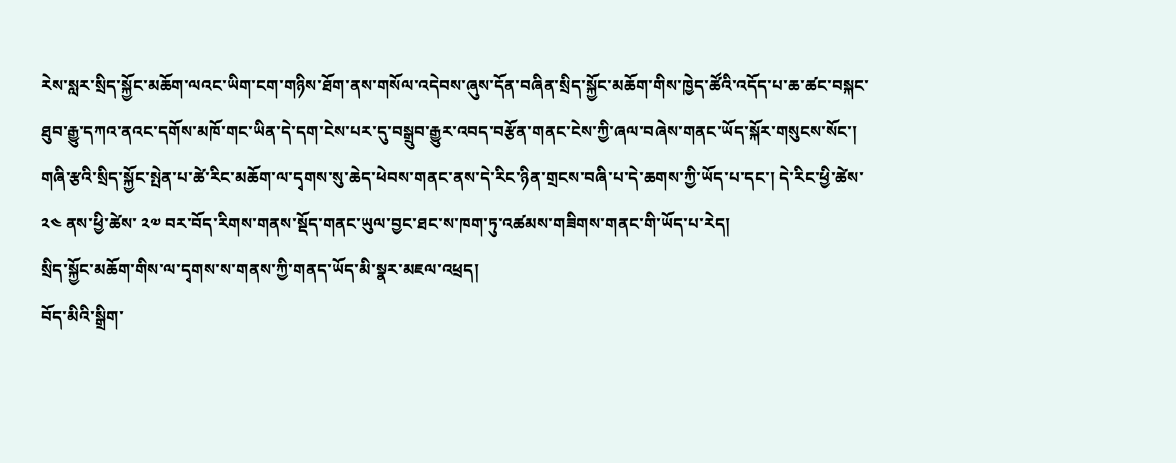རེས་སླར་སྲིད་སྐྱོང་མཆོག་ལའང་ཡིག་ངག་གཉིས་ཐོག་ནས་གསོལ་འདེབས་ཞུས་དོན་བཞིན་སྲིད་སྐྱོང་མཆོག་གིས་ཁྱེད་ཚོའི་འདོད་པ་ཆ་ཚང་བསྐང་ཐུབ་རྒྱུ་དཀའ་ནའང་དགོས་མཁོ་གང་ཡིན་དེ་དག་ངེས་པར་དུ་བསྒྲུབ་རྒྱུར་འབད་བརྩོན་གནང་ངེས་ཀྱི་ཞལ་བཞེས་གནང་ཡོད་སྐོར་གསུངས་སོང་། གཞི་རྩའི་སྲིད་སྐྱོང་སྤེན་པ་ཚེ་རིང་མཆོག་ལ་དྭགས་སུ་ཆེད་ཕེབས་གནང་ནས་དེ་རིང་ཉིན་གྲངས་བཞི་པ་དེ་ཆགས་ཀྱི་ཡོད་པ་དང་། དེ་རིང་ཕྱི་ཚེས་ ༢༤ ནས་ཕྱི་ཚེས་ ༢༧ བར་བོད་རིགས་གནས་སྡོད་གནང་ཡུལ་བྱང་ཐང་ས་ཁག་ཏུ་འཚམས་གཟིགས་གནང་གི་ཡོད་པ་རེད།
སྲིད་སྐྱོང་མཆོག་གིས་ལ་དྭགས་ས་གནས་ཀྱི་གནད་ཡོད་མི་སྣར་མཇལ་འཕྲད།
བོད་མིའི་སྒྲིག་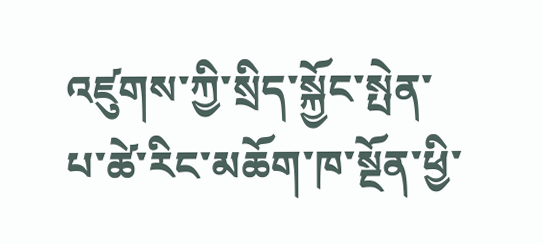འཛུགས་ཀྱི་སྲིད་སྐྱོང་སྤེན་པ་ཚེ་རིང་མཆོག་ཁ་སྔོན་ཕྱི་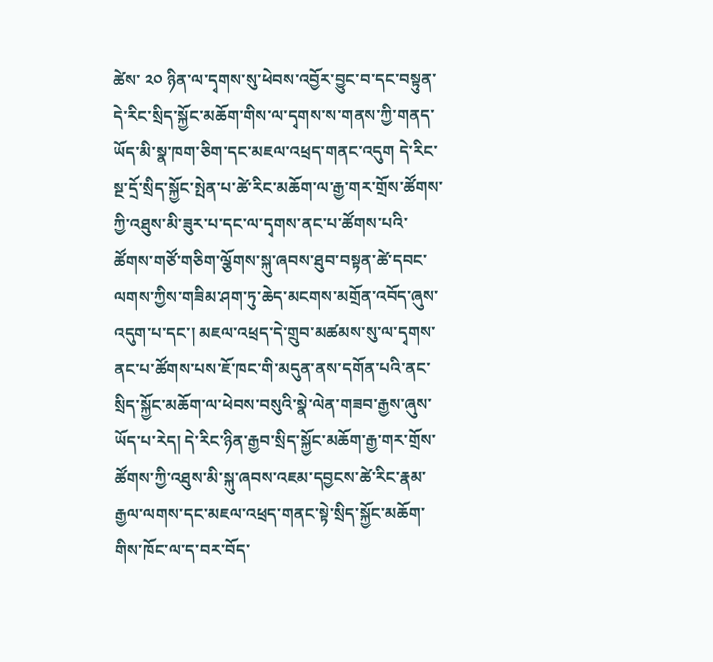ཚེས་ ༢༠ ཉིན་ལ་དྭགས་སུ་ཕེབས་འབྱོར་བྱུང་བ་དང་བསྟུན་དེ་རིང་སྲིད་སྐྱོང་མཆོག་གིས་ལ་དྭགས་ས་གནས་ཀྱི་གནད་ཡོད་མི་སྣ་ཁག་ཅིག་དང་མཇལ་འཕྲད་གནང་འདུག དེ་རིང་སྔ་དྲོ་སྲིད་སྐྱོང་སྤེན་པ་ཚེ་རིང་མཆོག་ལ་རྒྱ་གར་གྲོས་ཚོགས་ཀྱི་འཐུས་མི་ཟུར་པ་དང་ལ་དྭགས་ནང་པ་ཚོགས་པའི་ཚོགས་གཙོ་གཅིག་ལྕོགས་སྐུ་ཞབས་ཐུབ་བསྟན་ཚེ་དབང་ལགས་ཀྱིས་གཟིམ་ཤག་ཏུ་ཆེད་མངགས་མགྲོན་འབོད་ཞུས་འདུག་པ་དང་། མཇལ་འཕྲད་དེ་གྲུབ་མཚམས་སུ་ལ་དྭགས་ནང་པ་ཚོགས་པས་ཇོ་ཁང་གི་མདུན་ནས་དགོན་པའི་ནང་སྲིད་སྐྱོང་མཆོག་ལ་ཕེབས་བསུའི་སྣེ་ལེན་གཟབ་རྒྱས་ཞུས་ཡོད་པ་རེད། དེ་རིང་ཉིན་རྒྱབ་སྲིད་སྐྱོང་མཆོག་རྒྱ་གར་གྲོས་ཚོགས་ཀྱི་འཐུས་མི་སྐུ་ཞབས་འཇམ་དབྱངས་ཚེ་རིང་རྣམ་རྒྱལ་ལགས་དང་མཇལ་འཕྲད་གནང་སྟེ་སྲིད་སྐྱོང་མཆོག་གིས་ཁོང་ལ་ད་བར་བོད་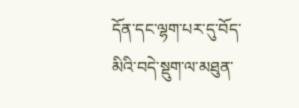དོན་དང་ལྷག་པར་དུ་བོད་མིའི་བདེ་སྡུག་ལ་མཐུན་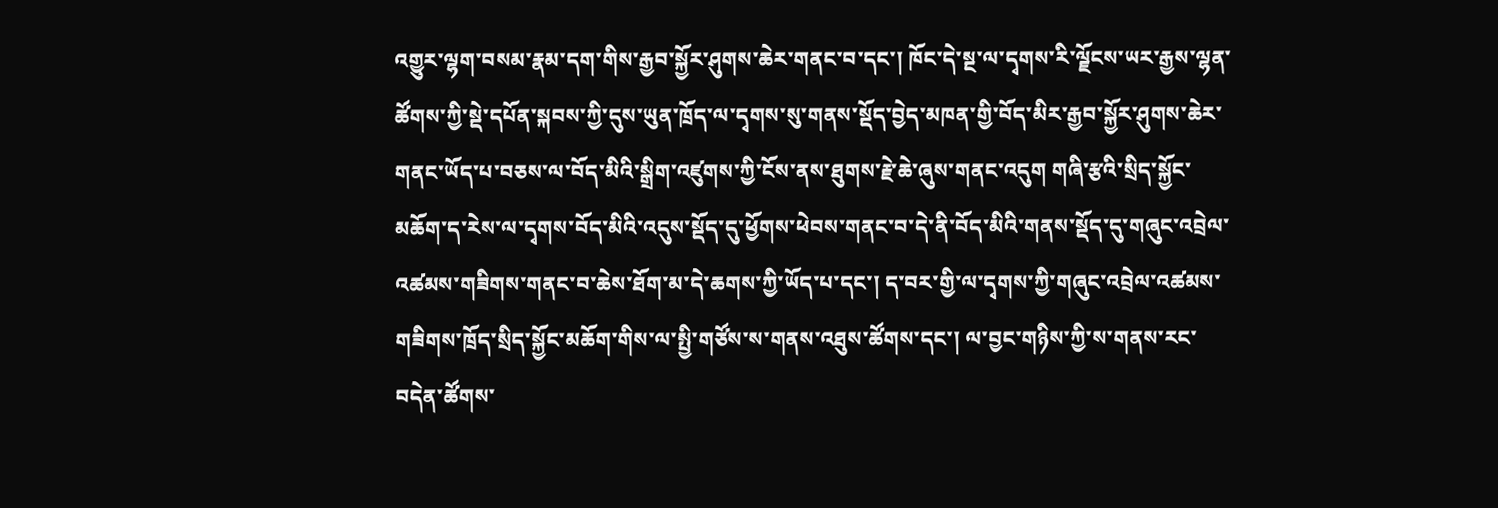འགྱུར་ལྷག་བསམ་རྣམ་དག་གིས་རྒྱབ་སྐྱོར་ཤུགས་ཆེར་གནང་བ་དང་། ཁོང་དེ་སྔ་ལ་དྭགས་རི་ལྗོངས་ཡར་རྒྱས་ལྷན་ཚོགས་ཀྱི་སྡེ་དཔོན་སྐབས་ཀྱི་དུས་ཡུན་ཁྲོད་ལ་དྭགས་སུ་གནས་སྡོད་བྱེད་མཁན་གྱི་བོད་མིར་རྒྱབ་སྐྱོར་ཤུགས་ཆེར་གནང་ཡོད་པ་བཅས་ལ་བོད་མིའི་སྒྲིག་འཛུགས་ཀྱི་ངོས་ནས་ཐུགས་རྗེ་ཆེ་ཞུས་གནང་འདུག གཞི་རྩའི་སྲིད་སྐྱོང་མཆོག་ད་རེས་ལ་དྭགས་བོད་མིའི་འདུས་སྡོད་དུ་ཕྱོགས་ཕེབས་གནང་བ་དེ་ནི་བོད་མིའི་གནས་སྡོད་དུ་གཞུང་འབྲེལ་འཚམས་གཟིགས་གནང་བ་ཆེས་ཐོག་མ་དེ་ཆགས་ཀྱི་ཡོད་པ་དང་། ད་བར་གྱི་ལ་དྭགས་ཀྱི་གཞུང་འབྲེལ་འཚམས་གཟིགས་ཁྲོད་སྲིད་སྐྱོང་མཆོག་གིས་ལ་སྤྱི་གཙོས་ས་གནས་འཐུས་ཚོགས་དང་། ལ་བྱང་གཉིས་ཀྱི་ས་གནས་རང་བདེན་ཚོགས་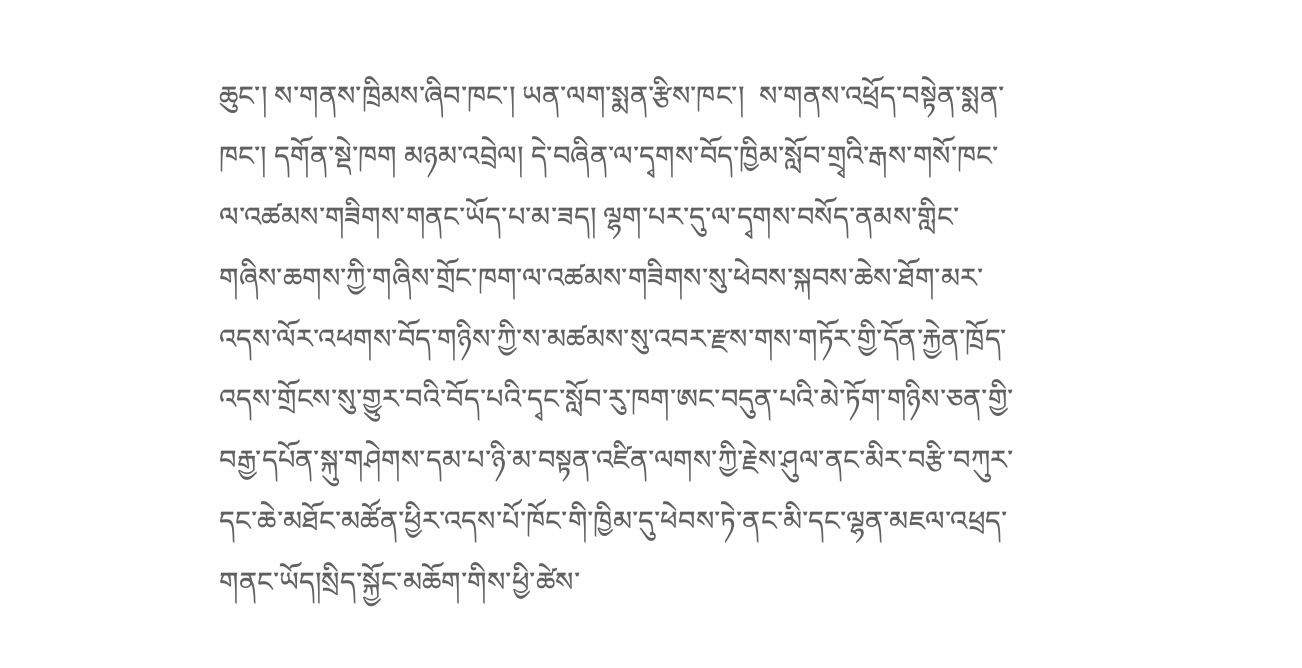ཆུང་། ས་གནས་ཁྲིམས་ཞིབ་ཁང་། ཡན་ལག་སྨན་རྩིས་ཁང་།  ས་གནས་འཕྲོད་བསྟེན་སྨན་ཁང་། དགོན་སྡེ་ཁག མཉམ་འབྲེལ། དེ་བཞིན་ལ་དྭགས་བོད་ཁྱིམ་སློབ་གྲྭའི་རྒས་གསོ་ཁང་ལ་འཚམས་གཟིགས་གནང་ཡོད་པ་མ་ཟད། ལྷག་པར་དུ་ལ་དྭགས་བསོད་ནམས་གླིང་གཞིས་ཆགས་ཀྱི་གཞིས་གྲོང་ཁག་ལ་འཚམས་གཟིགས་སུ་ཕེབས་སྐབས་ཆེས་ཐོག་མར་འདས་ལོར་འཕགས་བོད་གཉིས་ཀྱི་ས་མཚམས་སུ་འབར་རྫས་གས་གཏོར་གྱི་དོན་རྐྱེན་ཁྲོད་འདས་གྲོངས་སུ་གྱུར་བའི་བོད་པའི་དྭང་སློབ་རུ་ཁག་ཨང་བདུན་པའི་མེ་ཏོག་གཉིས་ཅན་གྱི་བརྒྱ་དཔོན་སྐུ་གཤེགས་དམ་པ་ཉི་མ་བསྟན་འཛིན་ལགས་ཀྱི་རྗེས་ཤུལ་ནང་མིར་བརྩི་བཀུར་དང་ཆེ་མཐོང་མཚོན་ཕྱིར་འདས་པོ་ཁོང་གི་ཁྱིམ་དུ་ཕེབས་ཏེ་ནང་མི་དང་ལྷན་མཇལ་འཕྲད་གནང་ཡོད།སྲིད་སྐྱོང་མཆོག་གིས་ཕྱི་ཚེས་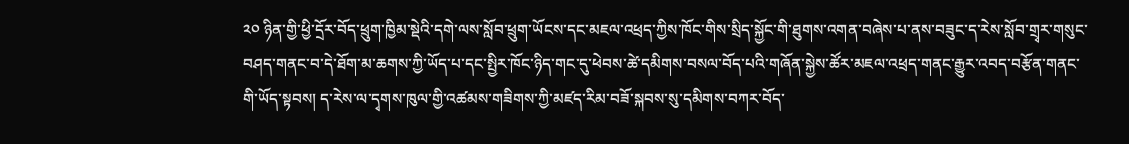༢༠ ཉིན་གྱི་ཕྱི་དྲོར་བོད་ཕྲུག་ཁྱིམ་སྡེའི་དགེ་ལས་སློབ་ཕྲུག་ཡོངས་དང་མཇལ་འཕྲད་ཀྱིས་ཁོང་གིས་སྲིད་སྐྱོང་གི་ཐུགས་འགན་བཞེས་པ་ནས་བཟུང་ད་རེས་སློབ་གྲྭར་གསུང་བཤད་གནང་བ་དེ་ཐོག་མ་ཆགས་ཀྱི་ཡོད་པ་དང་སྤྱིར་ཁོང་ཉིད་གང་དུ་ཕེབས་ཚེ་དམིགས་བསལ་བོད་པའི་གཞོན་སྐྱེས་ཚོར་མཇལ་འཕྲད་གནང་རྒྱུར་འབད་བརྩོན་གནང་གི་ཡོད་སྟབས། ད་རེས་ལ་དྭགས་ཁུལ་གྱི་འཚམས་གཟིགས་ཀྱི་མཛད་རིམ་བཟོ་སྐབས་སུ་དམིགས་བཀར་བོད་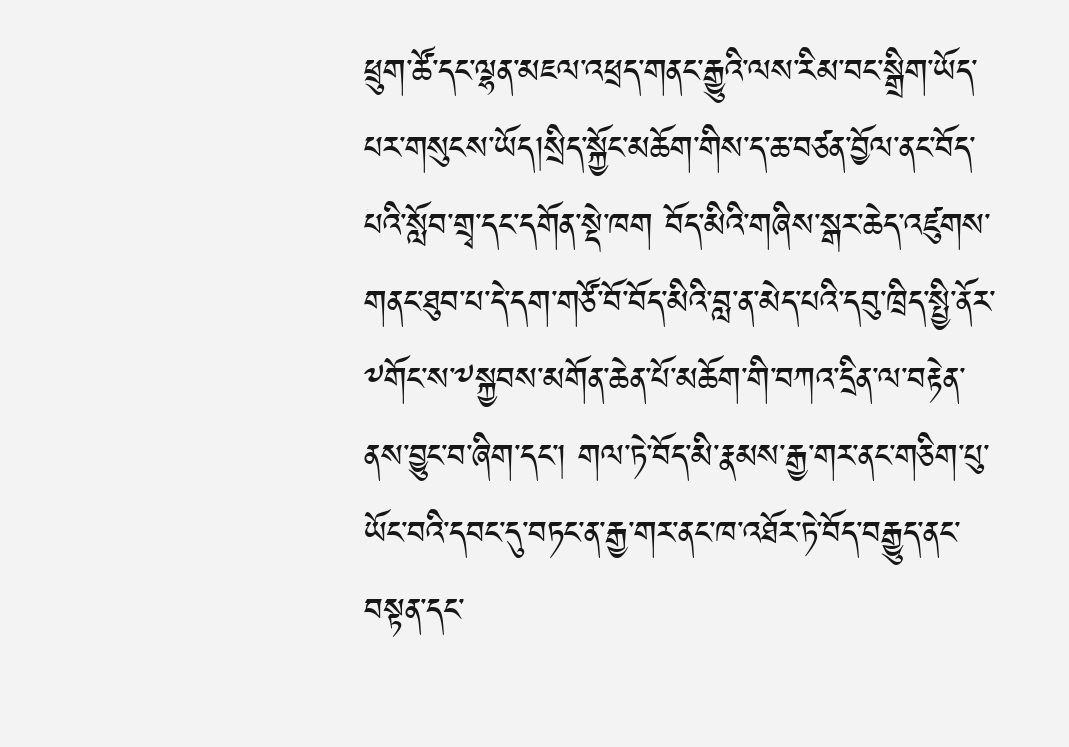ཕྲུག་ཚོ་དང་ལྷན་མཇལ་འཕྲད་གནང་རྒྱུའི་ལས་རིམ་བང་སྒྲིག་ཡོད་པར་གསུངས་ཡོད།སྲིད་སྐྱོང་མཆོག་གིས་ད་ཆ་བཙན་བྱོལ་ནང་བོད་པའི་སློབ་གྲྭ་དང་དགོན་སྡེ་ཁག བོད་མིའི་གཞིས་སྒར་ཆེད་འཛུགས་གནང་ཐུབ་པ་དེ་དག་གཙོ་བོ་བོད་མིའི་བླ་ན་མེད་པའི་དབུ་ཁྲིད་སྤྱི་ནོར་༸གོང་ས་༸སྐྱབས་མགོན་ཆེན་པོ་མཆོག་གི་བཀའ་དྲིན་ལ་བརྟེན་ནས་བྱུང་བ་ཞིག་དང་། གལ་ཏེ་བོད་མི་རྣམས་རྒྱ་གར་ནང་གཅིག་པུ་ཡོང་བའི་དབང་དུ་བཏང་ན་རྒྱ་གར་ནང་ཁ་འཐོར་ཏེ་བོད་བརྒྱུད་ནང་བསྟན་དང་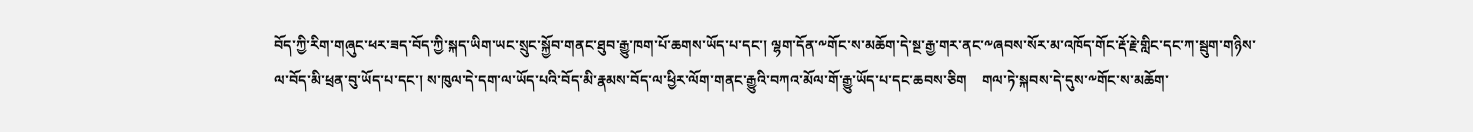བོད་ཀྱི་རིག་གཞུང་ཕར་ཟད་བོད་ཀྱི་སྐད་ཡིག་ཡང་སྲུང་སྐྱོབ་གནང་ཐུབ་རྒྱུ་ཁག་པོ་ཆགས་ཡོད་པ་དང་། ལྷག་དོན་༸གོང་ས་མཆོག་དེ་སྔ་རྒྱ་གར་ནང་༸ཞབས་སོར་མ་འཁོད་གོང་རྡོ་རྗེ་གླིང་དང་ཀ་སྦུག་གཉིས་ལ་བོད་མི་ཕྲན་བུ་ཡོད་པ་དང་། ས་ཁུལ་དེ་དག་ལ་ཡོད་པའི་བོད་མི་རྣམས་བོད་ལ་ཕྱིར་ལོག་གནང་རྒྱུའི་བཀའ་མོལ་གོ་རྒྱུ་ཡོད་པ་དང་ཆབས་ཅིག    གལ་ཏེ་སྐབས་དེ་དུས་༸གོང་ས་མཆོག་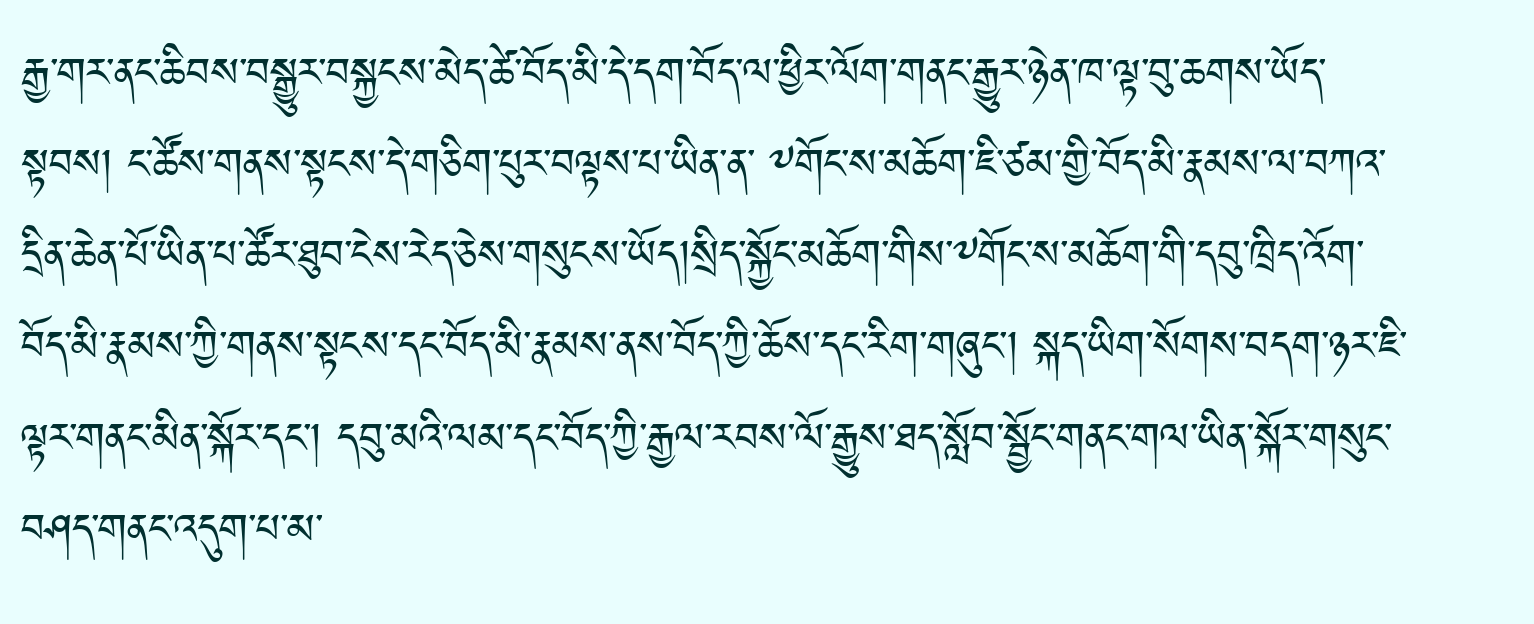རྒྱ་གར་ནང་ཆིབས་བསྒྱུར་བསྐྱངས་མེད་ཚེ་བོད་མི་དེ་དག་བོད་ལ་ཕྱིར་ལོག་གནང་རྒྱུར་ཉེན་ཁ་ལྟ་བུ་ཆགས་ཡོད་སྟབས། ང་ཚོས་གནས་སྟངས་དེ་གཅིག་པུར་བལྟས་པ་ཡིན་ན་ ༸གོང་ས་མཆོག་ཇི་ཙམ་གྱི་བོད་མི་རྣམས་ལ་བཀའ་དྲིན་ཆེན་པོ་ཡིན་པ་ཚོར་ཐུབ་ངེས་རེད་ཅེས་གསུངས་ཡོད།སྲིད་སྐྱོང་མཆོག་གིས་༸གོང་ས་མཆོག་གི་དབུ་ཁྲིད་འོག་བོད་མི་རྣམས་ཀྱི་གནས་སྟངས་དང་བོད་མི་རྣམས་ནས་བོད་ཀྱི་ཆོས་དང་རིག་གཞུང་། སྐད་ཡིག་སོགས་བདག་ཉར་ཇི་ལྟར་གནང་མིན་སྐོར་དང་། དབུ་མའི་ལམ་དང་བོད་ཀྱི་རྒྱལ་རབས་ལོ་རྒྱུས་ཐད་སློབ་སྦྱོང་གནང་གལ་ཡིན་སྐོར་གསུང་བཤད་གནང་འདུག་པ་མ་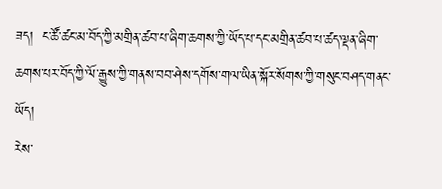ཟད།  ང་ཚོ་ཚང་མ་བོད་ཀྱི་མགྲིན་ཚབ་པ་ཞིག་ཆགས་ཀྱི་ཡོད་པ་དང་མགྲིན་ཚབ་པ་ཚད་ལྡན་ཞིག་ཆགས་པར་བོད་ཀྱི་ལོ་རྒྱུས་ཀྱི་གནས་བབ་ཤེས་དགོས་གལ་ཡིན་སྐོར་སོགས་ཀྱི་གསུང་བཤད་གནང་ཡོད།
རེས་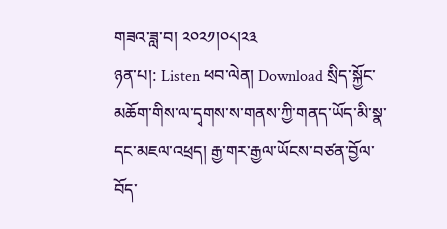གཟའ་ཟླ་བ། ༢༠༢༡།༠༨།༢༣
ཉན་པ།: Listen ཕབ་ལེན། Download སྲིད་སྐྱོང་མཆོག་གིས་ལ་དྭགས་ས་གནས་ཀྱི་གནད་ཡོད་མི་སྣ་དང་མཇལ་འཕྲད། རྒྱ་གར་རྒྱལ་ཡོངས་བཙན་བྱོལ་བོད་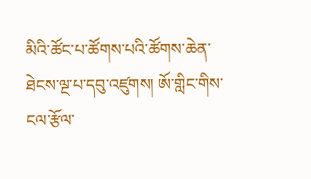མིའི་ཚོང་པ་ཚོགས་པའི་ཚོགས་ཆེན་ཐེངས་ལྔ་པ་དབུ་འཛུགས། ཨོ་གླིང་གིས་ངལ་རྩོལ་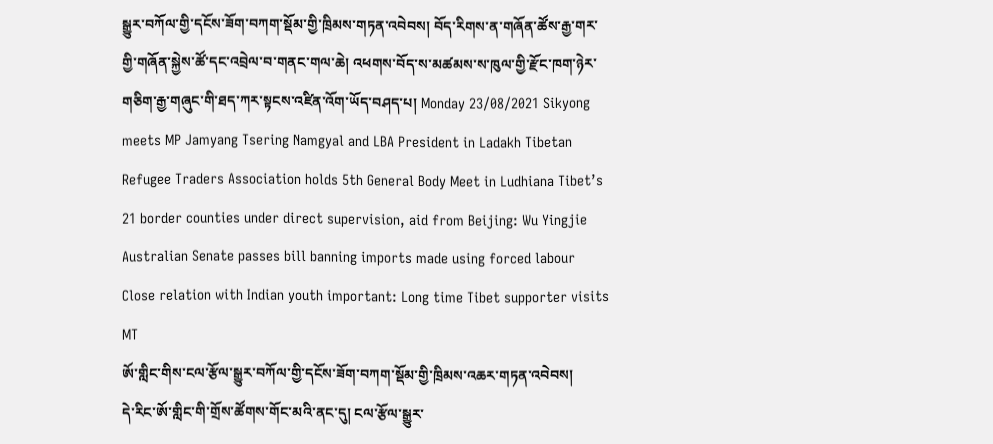སྒྱུར་བཀོལ་གྱི་དངོས་ཟོག་བཀག་སྡོམ་གྱི་ཁྲིམས་གཏན་འབེབས། བོད་རིགས་ན་གཞོན་ཚོས་རྒྱ་གར་གྱི་གཞོན་སྐྱེས་ཚོ་དང་འབྲེལ་བ་གནང་གལ་ཆེ། འཕགས་བོད་ས་མཚམས་ས་ཁུལ་གྱི་རྫོང་ཁག་ཉེར་གཅིག་རྒྱ་གཞུང་གི་ཐད་ཀར་སྟངས་འཛིན་འོག་ཡོད་བཤད་པ། Monday 23/08/2021 Sikyong meets MP Jamyang Tsering Namgyal and LBA President in Ladakh Tibetan Refugee Traders Association holds 5th General Body Meet in Ludhiana Tibet’s 21 border counties under direct supervision, aid from Beijing: Wu Yingjie Australian Senate passes bill banning imports made using forced labour Close relation with Indian youth important: Long time Tibet supporter visits MT
ཨོ་གླིང་གིས་ངལ་རྩོལ་སྒྱུར་བཀོལ་གྱི་དངོས་ཟོག་བཀག་སྡོམ་གྱི་ཁྲིམས་འཆར་གཏན་འབེབས།
དེ་རིང་ཨོ་གླིང་གི་གྲོས་ཚོགས་གོང་མའི་ནང་དུ། ངལ་རྩོལ་སྒྱུར་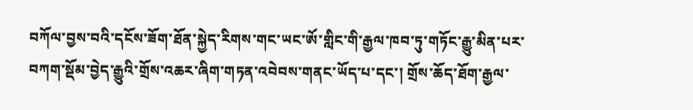བཀོལ་བྱས་བའི་དངོས་ཟོག་ཐོན་སྐྱེད་རིགས་གང་ཡང་ཨོ་གླིང་གི་རྒྱལ་ཁབ་ཏུ་གཏོང་རྒྱུ་མིན་པར་བཀག་སྡོམ་བྱེད་རྒྱུའི་གྲོས་འཆར་ཞིག་གཏན་འབེབས་གནང་ཡོད་པ་དང་། གྲོས་ཆོད་ཐོག་རྒྱལ་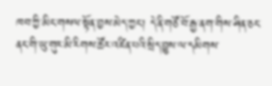ཁབ་ཀྱི་མིང་གསལ་སྟོན་བྱས་མེད་ཀྱང་། དེ་ནི་གཙོ་བོ་རྒྱ་ནག་གིས་ཤིན་ཅང་ནང་གི་ཡུ་གུར་མི་རིགས་ཚོར་འཛིན་པའི་སྲིད་བྱུས་ལ་དམིགས་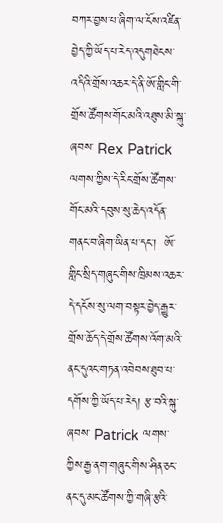བཀར་བྱས་པ་ཞིག་ལ་ངོས་འཛིན་བྱེད་ཀྱི་ཡོད་པ་རེད་འདུགཐེངས་འདིའི་གྲོས་འཆར་དེ་ནི་ཨོ་གླིང་གི་གྲོས་ཚོགས་གོང་མའི་འཐུས་མི་སྐུ་ཞབས་ Rex Patrick ལགས་ཀྱིས་དེ་རིང་གྲོས་ཚོགས་གོང་མའི་དབུས་སུ་ཆེད་འདོན་གནང་བ་ཞིག་ཡིན་པ་དང་།  ཨོ་གླིང་སྲིད་གཞུང་གིས་ཁྲིམས་འཆར་དེ་དངོས་སུ་ལག་བསྟར་བྱེད་རྒྱུར་གྲོས་ཆོད་དེ་གྲོས་ཚོགས་འོག་མའི་ནང་དུའང་གཏན་འབེབས་ཐུབ་པ་དགོས་ཀྱི་ཡོད་པ་རེད། རྩ་བའི་སྐུ་ཞབས་ Patrick ལགས་ཀྱིས་རྒྱ་ནག་གཞུང་གིས་ཤིན་ཅང་ནང་དུ་མང་ཚོགས་ཀྱི་གཞི་རྩའི་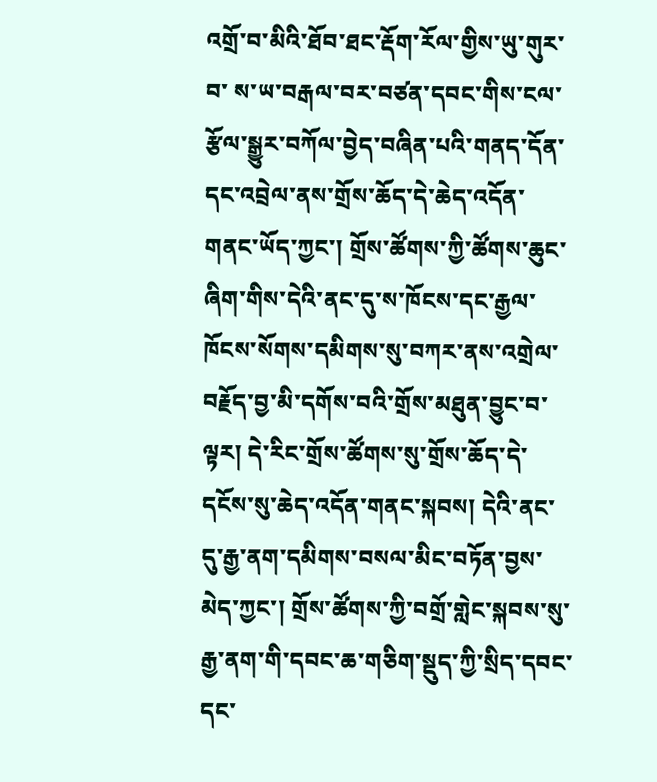འགྲོ་བ་མིའི་ཐོབ་ཐང་རྡོག་རོལ་གྱིས་ཡུ་གུར་བ་ ས་ཡ་བརྒལ་བར་བཙན་དབང་གིས་ངལ་རྩོལ་སྒྱུར་བཀོལ་བྱེད་བཞིན་པའི་གནད་དོན་དང་འབྲེལ་ནས་གྲོས་ཆོད་དེ་ཆེད་འདོན་གནང་ཡོད་ཀྱང་། གྲོས་ཚོགས་ཀྱི་ཚོགས་ཆུང་ཞིག་གིས་དེའི་ནང་དུ་ས་ཁོངས་དང་རྒྱལ་ཁོངས་སོགས་དམིགས་སུ་བཀར་ནས་འགྲེལ་བརྗོད་བྱ་མི་དགོས་བའི་གྲོས་མཐུན་བྱུང་བ་ལྟར། དེ་རིང་གྲོས་ཚོགས་སུ་གྲོས་ཆོད་དེ་དངོས་སུ་ཆེད་འདོན་གནང་སྐབས། དེའི་ནང་དུ་རྒྱ་ནག་དམིགས་བསལ་མིང་བཏོན་བྱས་མེད་ཀྱང་། གྲོས་ཚོགས་ཀྱི་བགྲོ་གླེང་སྐབས་སུ་རྒྱ་ནག་གི་དབང་ཆ་གཅིག་སྡུད་ཀྱི་སྲིད་དབང་དང་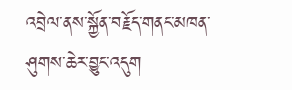འབྲེལ་ནས་སྐྱོན་བརྗོད་གནང་མཁན་ཤུགས་ཆེར་བྱུང་འདུག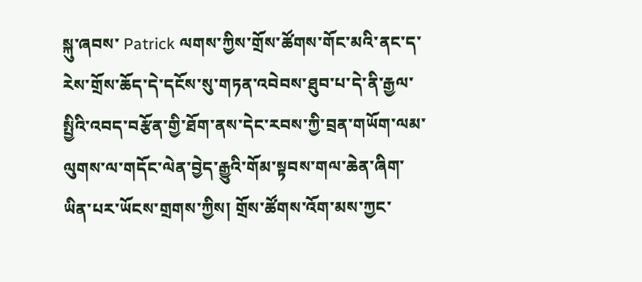སྐུ་ཞབས་ Patrick ལགས་ཀྱིས་གྲོས་ཚོགས་གོང་མའི་ནང་ད་རེས་གྲོས་ཆོད་དེ་དངོས་སུ་གཏན་འབེབས་ཐུབ་པ་དེ་ནི་རྒྱལ་སྤྱིའི་འབད་བརྩོན་གྱི་ཐོག་ནས་དེང་རབས་ཀྱི་བྲན་གཡོག་ལམ་ལུགས་ལ་གདོང་ལེན་བྱེད་རྒྱུའི་གོམ་སྟབས་གལ་ཆེན་ཞིག་ཡིན་པར་ཡོངས་གྲགས་ཀྱིས། གྲོས་ཚོགས་འོག་མས་ཀྱང་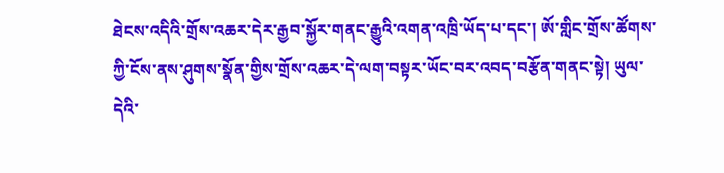ཐེངས་འདིའི་གྲོས་འཆར་དེར་རྒྱབ་སྐྱོར་གནང་རྒྱུའི་འགན་འཁྲི་ཡོད་པ་དང་། ཨོ་གླིང་གྲོས་ཚོགས་ཀྱི་ངོས་ནས་ཤུགས་སྣོན་གྱིས་གྲོས་འཆར་དེ་ལག་བསྟར་ཡོང་བར་འབད་བརྩོན་གནང་སྟེ། ཡུལ་དེའི་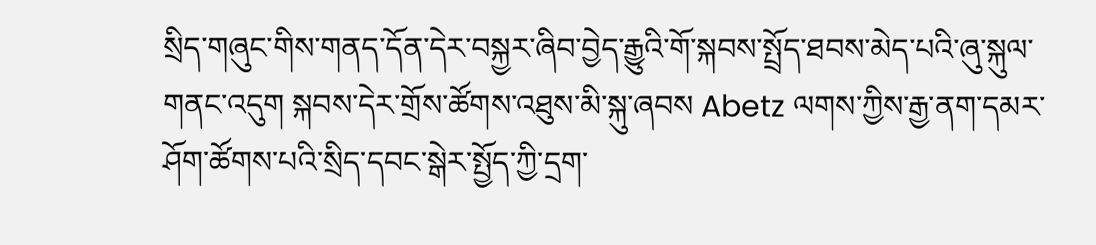སྲིད་གཞུང་གིས་གནད་དོན་དེར་བསྐྱར་ཞིབ་བྱེད་རྒྱུའི་གོ་སྐབས་སྤྲོད་ཐབས་མེད་པའི་ཞུ་སྐུལ་གནང་འདུག སྐབས་དེར་གྲོས་ཚོགས་འཐུས་མི་སྐུ་ཞབས Abetz ལགས་ཀྱིས་རྒྱ་ནག་དམར་ཤོག་ཚོགས་པའི་སྲིད་དབང་སྒེར་སྤྱོད་ཀྱི་དྲག་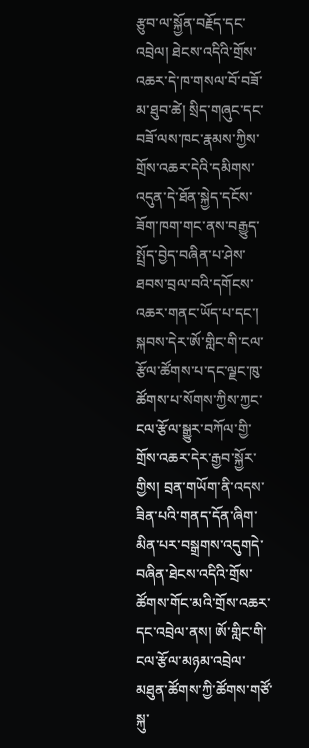རྩུབ་ལ་སྐྱོན་བརྗོད་དང་འབྲེལ། ཐེངས་འདིའི་གྲོས་འཆར་དེ་ཁ་གསལ་བོ་བཟོ་མ་ཐུབ་ཚེ། སྲིད་གཞུང་དང་བཟོ་ལས་ཁང་རྣམས་ཀྱིས་གྲོས་འཆར་དེའི་དམིགས་འདུན་དེ་ཐོན་སྐྱེད་དངོས་ཟོག་ཁག་གང་ནས་བརྒྱུད་སྤྲོད་བྱེད་བཞིན་པ་ཤེས་ཐབས་བྲལ་བའི་དགོངས་འཆར་གནང་ཡོད་པ་དང་། སྐབས་དེར་ཨོ་གླིང་གི་ངལ་རྩོལ་ཚོགས་པ་དང་ལྗང་ཁུ་ཚོགས་པ་སོགས་ཀྱིས་ཀྱང་ངལ་རྩོལ་སྒྱུར་བཀོལ་གྱི་གྲོས་འཆར་དེར་རྒྱབ་སྐྱོར་གྱིས། བྲན་གཡོག་ནི་འདས་ཟིན་པའི་གནད་དོན་ཞིག་མིན་པར་བསྒྲགས་འདུགདེ་བཞིན་ཐེངས་འདིའི་གྲོས་ཚོགས་གོང་མའི་གྲོས་འཆར་དང་འབྲེལ་ནས། ཨོ་གླིང་གི་ངལ་རྩོལ་མཉམ་འབྲེལ་མཐུན་ཚོགས་ཀྱི་ཚོགས་གཙོ་སྐུ་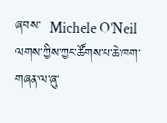ཞབས་  Michele O’Neil ལགས་ཀྱིས་ཀྱང་ཚོགས་པ་ཆེ་ཁག་གཞན་ལ་ཞུ་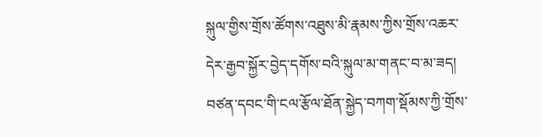སྐུལ་གྱིས་གྲོས་ཚོགས་འཐུས་མི་རྣམས་ཀྱིས་གྲོས་འཆར་དེར་རྒྱབ་སྐྱོར་བྱེད་དགོས་བའི་སྐུལ་མ་གནང་བ་མ་ཟད། བཙན་དབང་གི་ངལ་རྩོལ་ཐོན་སྐྱེད་བཀག་སྡོམས་ཀྱི་གྲོས་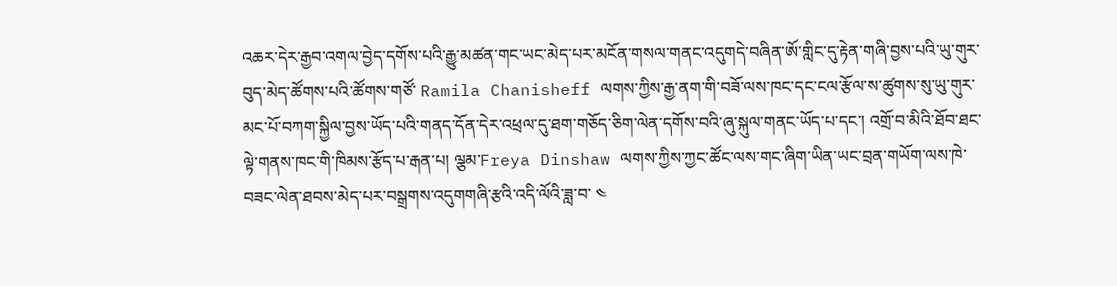འཆར་དེར་རྒྱབ་འགལ་བྱེད་དགོས་པའི་རྒྱུ་མཚན་གང་ཡང་མེད་པར་མངོན་གསལ་གནང་འདུགདེ་བཞིན་ཨོ་གླིང་དུ་རྟེན་གཞི་བྱས་པའི་ཡུ་གུར་བུད་མེད་ཚོགས་པའི་ཚོགས་གཙོ་ Ramila Chanisheff ལགས་ཀྱིས་རྒྱ་ནག་གི་བཟོ་ལས་ཁང་དང་ངལ་རྩོལ་ས་ཚུགས་སུ་ཡུ་གུར་མང་པོ་བཀག་སྐྱིལ་བྱས་ཡོད་པའི་གནད་དོན་དེར་འཕྲལ་དུ་ཐག་གཅོད་ཅིག་ལེན་དགོས་བའི་ཞུ་སྐུལ་གནང་ཡོད་པ་དང་། འགྲོ་བ་མིའི་ཐོབ་ཐང་ལྟེ་གནས་ཁང་གི་ཁིམས་རྩོད་པ་རྒན་པ། ལྕམ་Freya Dinshaw ལགས་ཀྱིས་ཀྱང་ཚོང་ལས་གང་ཞིག་ཡིན་ཡང་བྲན་གཡོག་ལས་ཁེ་བཟང་ལེན་ཐབས་མེད་པར་བསྒྲགས་འདུགགཞི་རྩའི་འདི་ལོའི་ཟླ་བ་ ༤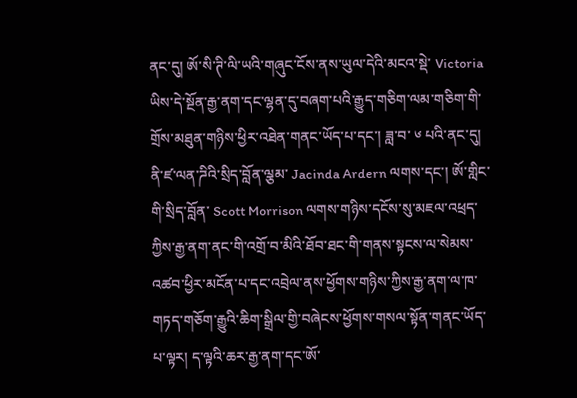ནང་དུ། ཨོ་སི་ཊི་ལི་ཡའི་གཞུང་ངོས་ནས་ཡུལ་དེའི་མངའ་སྡེ་ Victoria ཡིས་དེ་སྔོན་རྒྱ་ནག་དང་ལྷན་དུ་བཞག་པའི་རྒྱུད་གཅིག་ལམ་གཅིག་གི་གྲོས་མཐུན་གཉིས་ཕྱིར་འཐེན་གནང་ཡོད་པ་དང་། ཟླ་བ་ ༦ པའི་ནང་དུ། ནི་ཛ་ལན་ཌིའི་སྲིད་བློན་ལྕམ་ Jacinda Ardern ལགས་དང་། ཨོ་གླིང་གི་སྲིད་བློན་ Scott Morrison ལགས་གཉིས་དངོས་སུ་མཇལ་འཕྲད་ཀྱིས་རྒྱ་ནག་ནང་གི་འགྲོ་བ་མིའི་ཐོབ་ཐང་གི་གནས་སྟངས་ལ་སེམས་འཚབ་ཕྱིར་མངོན་པ་དང་འབྲེལ་ནས་ཕྱོགས་གཉིས་ཀྱིས་རྒྱ་ནག་ལ་ཁ་གཏད་གཅོག་རྒྱུའི་ཆིག་སྒྲིལ་གྱི་བཞེངས་ཕྱོགས་གསལ་སྟོན་གནང་ཡོད་པ་ལྟར། ད་ལྟའི་ཆར་རྒྱ་ནག་དང་ཨོ་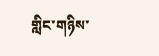གླིང་གཉིས་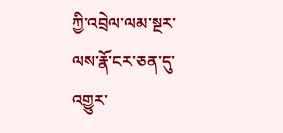ཀྱི་འབྲེལ་ལམ་སྔར་ལས་རྣོ་ངར་ཅན་དུ་འགྱུར་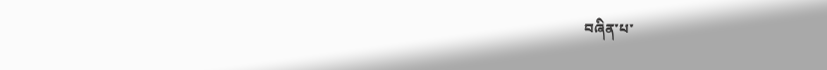བཞིན་པ་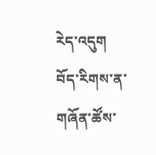རེད་འདུག
བོད་རིགས་ན་གཞོན་ཚོས་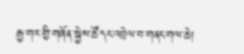རྒྱ་གར་གྱི་གཞོན་སྐྱེས་ཚོ་དང་འབྲེལ་བ་གནང་གལ་ཆེ།